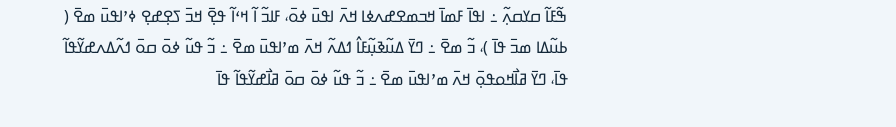ߒ߬ߓߊ߬ ߛߌߛߍ߲߬ ߸ ߊߟߊ߫ ߓߘߊ߫ ߞߏߘߐߝߍߦߊ ߞߍ߫ ߊߟߎ߫ ߦߋ߫، ߓߊߏ߬ ߊ߬ ߞߵߊ߬ ߟߐ߲߫ ߞߏ߫ ߖߐ߲ߝߐ߲ ߦߴߊߟߎ߫ ߘߐ߫ ( ߕߎ߬ߡߊ ߘߏ߫ ߟߊ߫ )، ߏ߬ ߘߐ߫ ߸ ߣߌ߫ ߡߎ߬ߢߎ߲߬ߓߊ߮ ߗߡߍ߬ ߞߍ߫ ߘߴߊߟߎ߫ ߘߐ߫ ߸ ߏ߬ ߟߎ߬ ߦߋ߫ ߛߋ߫ ߗߍ߬ߡߍߝߌ߬ߟߊ߬ ߟߊ߫، ߣߌ߫ ߥߊ߯ߞߋߟߋ߲߫ ߞߍ߫ ߘߴߊߟߎ߫ ߘߐ߫ ߸ ߏ߬ ߟߎ߬ ߦߋ߫ ߛߋ߫ ߥߊ߯ߝߌ߬ߟߊ߬ ߟߊ߫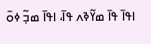ߊߟߊ߫ ߟߊ߫ ߘߌ߬ߢߍ ߟߊ߫، ߊߟߊ߫ ߘߏ߲߬ ߦߋ߫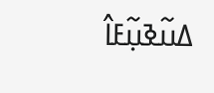ߡߎ߬ߢߎ߲߬ߓߊ߮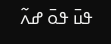ߟߎ߫ ߟߋ߫ ߝߍ߬